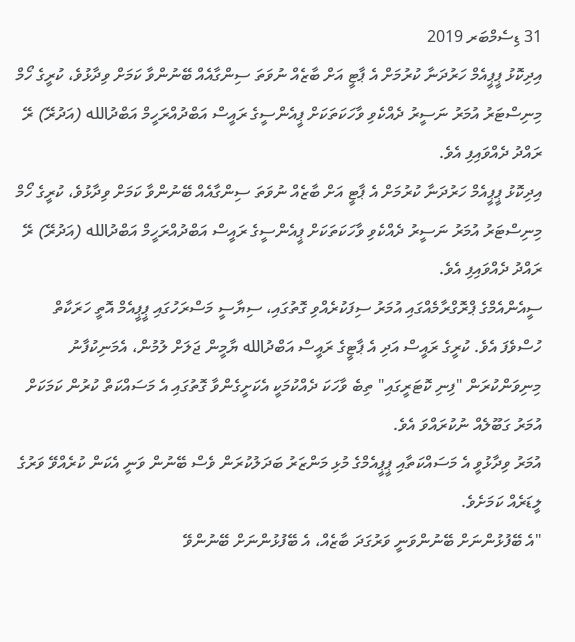31 ޑިސެމްބަރ 2019
އިދިކޮޅު ޕީޕީއެމް ހަރުދަނާ ކުރުމަށް އެ ޕާޓީ އަށް ބާޒެއް ނުވަތަ ސިންގާއެއް ބޭނުންވާ ކަމަށް ވިދާޅުވެ، ކުރީގެ ހޯމް މިނިސްޓަރު އުމަރު ނަސީރު ދެއްކެވި ވާހަކަތަކަށް ޕީއެންސީގެ ރައީސް އަބްދުއްރަހީމް އަބްދުالله (އަދުރޭ) ރޭ ރައްދު ދެއްވައިފި އެވެ.
އިދިކޮޅު ޕީޕީއެމް ހަރުދަނާ ކުރުމަށް އެ ޕާޓީ އަށް ބާޒެއް ނުވަތަ ސިންގާއެއް ބޭނުންވާ ކަމަށް ވިދާޅުވެ، ކުރީގެ ހޯމް މިނިސްޓަރު އުމަރު ނަސީރު ދެއްކެވި ވާހަކަތަކަށް ޕީއެންސީގެ ރައީސް އަބްދުއްރަހީމް އަބްދުالله (އަދުރޭ) ރޭ ރައްދު ދެއްވައިފި އެވެ.
ސީއެންއެމްގެ ޕްރޮގްރާމެއްގައި އުމަރު ސިފަކުރެއްވި ގޮތުގައި، ސިޔާސީ މަސްރަހުގައި ޕީޕީއެމް އޮތީ ހަރަކާތް ހުސްވެފަ އެވެ. ކުރީގެ ރައީސް އަދި އެ ޕާޓީގެ ރައީސް އަބްދުالله ޔާމީން ޖަލަށް ލުމުން، އެމަނިކުފާނު މިނިވަންކުރަން "ފިނި ކޮޓަރީގައި" ތިބެ ވާހަކަ ދެއްކުމަކީ އެކަށީގެންވާ ގޮތުގައި އެ މަސައްކަތް ކުރުން ކަމަކަށް އުމަރު ގަބޫލެއް ނުކުރައްވަ އެވެ.
އުމަރު ވިދާޅުވީ އެ މަސައްކަތާއި ޕީޕީއެމްގެ މުޅި މަންޒަރު ބަދަލުކުރަން ވެސް ބޭނުން ވަނީ އެކަން ކުރެއްވޭ ވަރުގެ ލީޑަރެއް ކަމަށެވެ.
"އެ ބޭފުޅުންނަށް ބޭނުންވަނީ ވަރުގަދަ ބާޒެއް، އެ ބޭފުޅުންނަށް ބޭނުންވޭ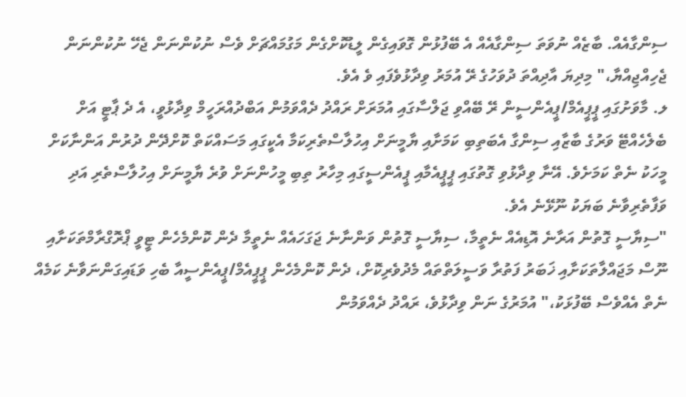ސިންގާއެއް. ބާޒެއް ނުވަތަ ސިންގާއެއް އެ ބޭފުޅުން ގޮވައިގެން ލީޑުކޮށްގެން މަގުމައްޗަށް ވެސް ނުކުންނަން ޖެހޭ ނުކުންނަން ޖެހިއްޖިއްޔާ،" މިދިޔަ އާދިއްތަ ދުވަހުގެ ރޭ އުމަރު ވިދާޅުވެފައި ވެ އެވެ.
ލ. މާވަށުގައި ޕީޕީއެމް/ޕީއެންސީން ރޭ ބޭއްވި ޖަލްސާގައި އުމަރަށް ރައްދު ދެއްވަމުން އަބްދުއްރަހީމް ވިދާޅުވީ، އެ ދެ ޕާޓީ އަށް ބެލެހެއްޓޭ ވަރުގެ ބާޒާއި ސިންގާ އެބަތިބި ކަމަށާއި ޔާމީނަށް އިހުލާސްތެރިކަމާ އެކީގައި މަސައްކަތް ކޮށްދޭން ދުރުން އަންނާކަށް މީހަކު ނެތް ކަމަށެވެ. އޭނާ ވިދާޅުވި ގޮތުގައި ޕީޕީއެމާއި ޕީއެންސީގައި މިހާރު ތިބި މީހުންނަށް ވުރެ ޔާމީނަށް އިހުލާސްތެރި އަދި ވަފާތެރިވާނެ ބަޔަކު ނޫޅޭނެ އެވެ.
"ސިޔާސީ ގޮތުން އަރާނެ އޮޑިއެއް ނެތީމާ، ސިޔާސީ ގޮތުން ވަންނާނެ ޖަގަހައެއް ނެތީމާ ދެން ކޮންމެހެން ޓީވީ ޕްރޮގްރާމްތަކަށާއި ނޫސް މަޖައްލާތަކަށާއި ޚަބަރު ފަތުރާ ވަސީލަތްތައް މެދުވެރިކޮށް، ދެން ކޮންމެހެން ޕީޕީއެމް/ޕީއެންސީއާ ބެހި ވަޑައިގަންނަވާނެ ކަމެއް ނެތް އެއްވެސް ބޭފުޅަކު،" އުމަރުގެ ނަން ވިދާޅުވެ، ރައްދު ދެއްވަމުން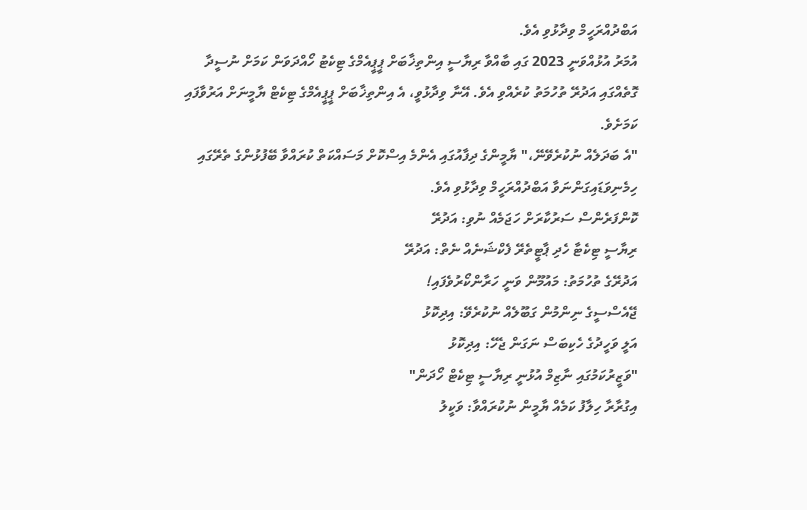އަބްދުއްރަހީމް ވިދާޅުވި އެވެ.
އުމަރު އުޅުއްވަނީ 2023 ގައި ބާއްވާ ރިޔާސީ އިންތިޚާބަށް ޕީޕީއެމްގެ ޓިކެޓު ހޯއްދަވަން ކަމަށް ނުސީދާ ގޮތެއްގައި އަދުރޭ ތުހުމަތު ކުރެއްވި އެވެ. އޭނާ ވިދާޅުވީ، އެ އިންތިޚާބަށް ޕީޕީއެމްގެ ޓިކެޓް ޔާމީނަށް އަރުވާފައި ކަމަށެވެ.
"އެ ބަދަލެއް ނުކުރެވޭނޭ،" ޔާމީންގެ ދިފާއުގައި އެންމެ އިސްކޮށް މަސައްކަތް ކުރައްވާ ބޭފުޅުންގެ ތެރޭގައި ހިމެނިވަޑައިގަންނަވާ އަބްދުއްރަހީމް ވިދާޅުވި އެވެ.
ކޮންފަރެންސް ސަރުކާރަށް ހަޖަމެއް ނުވި: އަދުރޭ
ރިޔާސީ ޓިކެޓާ ހެދި ޕާޓީތެރޭ ފެކްޝަނެއް ނެތް: އަދުރޭ
އަދުރޭގެ ތުހުމަތު: މައުމޫން ވަނީ ހަރާންކޯރުވެފައި!
ޖޭއެސްސީގެ ނިންމުން ގަބޫލެއް ނުކުރެވޭ: އިދިކޮޅު
އަލީ ވަހީދުގެ ހެކިބަސް ނަގަން ޖެހޭ: އިދިކޮޅު
"ވަޒީރުކަމުގައި ނާޒިމް އުޅުނީ ރިޔާސީ ޓިކެޓް ހޯދަން"
އިގުރާރާ ހިލާފު ކަމެއް ޔާމީން ނުކުރައްވާ: ވަކީލު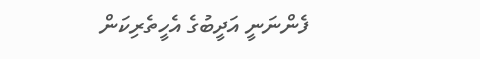ފެންނަނީ އަދީބުގެ އެހީތެރިކަން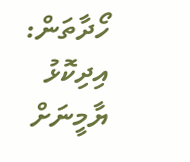ހޯދާތަން: އިދިކޮޅު
ޔާމީނަށް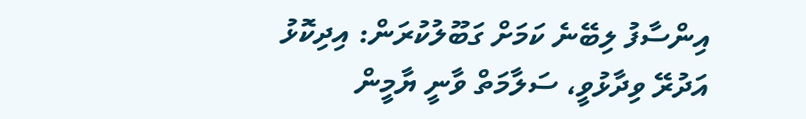އިންސާފު ލިބޭނެ ކަމަށް ގަބޫލުކުރަން: އިދިކޮޅު
އަދުރޭ ވިދާޅުވީ، ސަލާމަތް ވާނީ ޔާމީން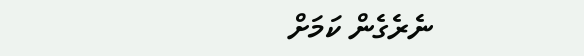ނެރެގެން ކަމަށް